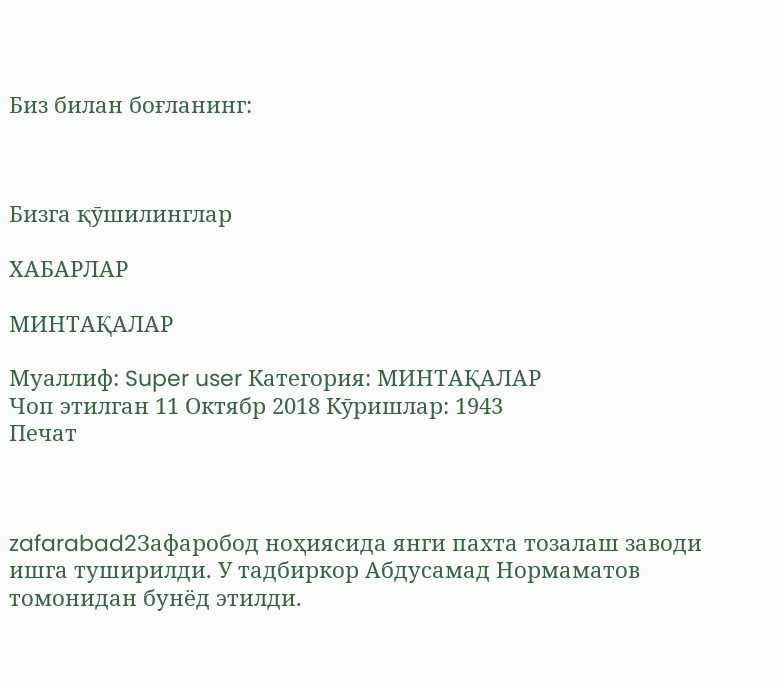Биз билан боғланинг:



Бизга қӯшилинглар

ХАБАРЛАР

МИНТАҚАЛАР

Муаллиф: Super user Категория: МИНТАҚАЛАР
Чоп этилган 11 Октябр 2018 Кӯришлар: 1943
Печат



zafarabad2Зафаробод ноҳиясида янги пахта тозалаш заводи ишга туширилди. У тадбиркор Абдусамад Нормаматов томонидан бунёд этилди.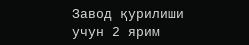Завод қурилиши учун 2 ярим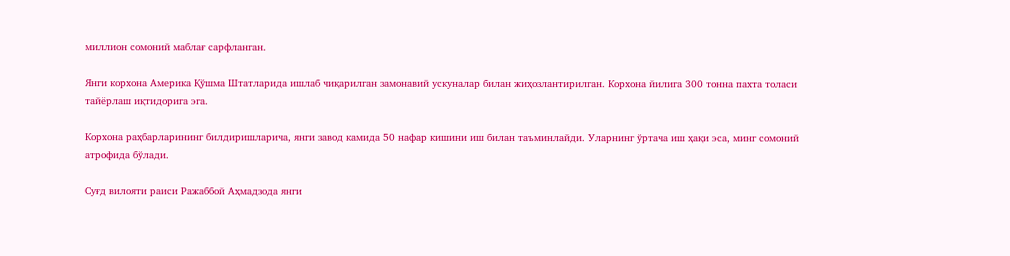миллион сомоний маблағ сарфланган.

Янги корхона Америка Қўшма Штатларида ишлаб чиқарилган замонавий ускуналар билан жиҳозлантирилган. Корхона йилига 300 тонна пахта толаси тайёрлаш иқтидорига эга.

Корхона раҳбарларининг билдиришларича, янги завод камида 50 нафар кишини иш билан таъминлайди. Уларнинг ўртача иш ҳақи эса, минг сомоний атрофида бўлади.

Суғд вилояти раиси Ражаббой Аҳмадзода янги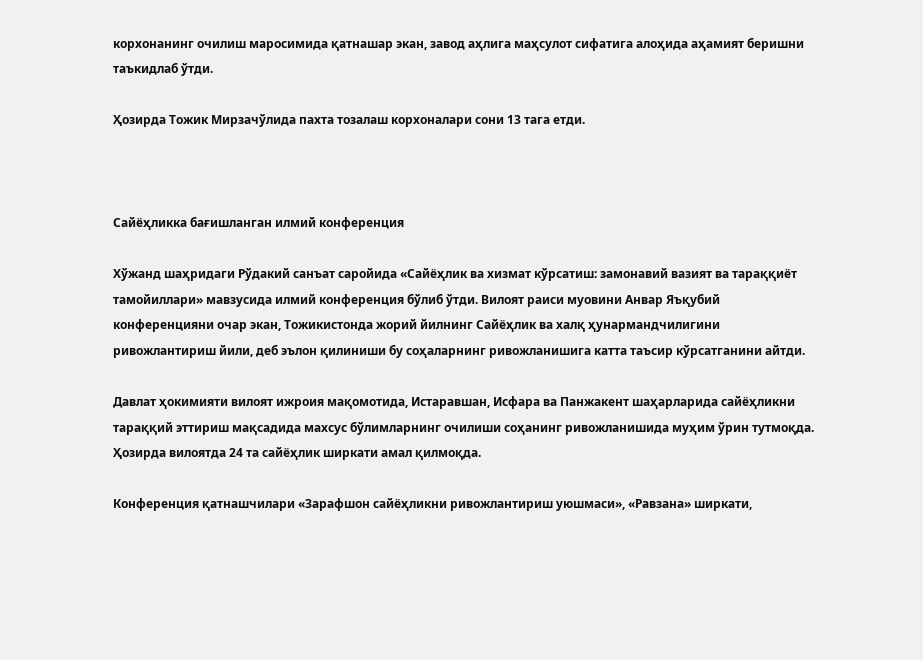корхонанинг очилиш маросимида қатнашар экан, завод аҳлига маҳсулот сифатига алоҳида аҳамият беришни таъкидлаб ўтди.

Ҳозирда Тожик Мирзачўлида пахта тозалаш корхоналари сони 13 тага етди.



Сайёҳликка бағишланган илмий конференция

Хўжанд шаҳридаги Рўдакий санъат саройида «Сайёҳлик ва хизмат кўрсатиш: замонавий вазият ва тараққиёт тамойиллари» мавзусида илмий конференция бўлиб ўтди. Вилоят раиси муовини Анвар Яъқубий конференцияни очар экан, Тожикистонда жорий йилнинг Сайёҳлик ва халқ ҳунармандчилигини ривожлантириш йили, деб эълон қилиниши бу соҳаларнинг ривожланишига катта таъсир кўрсатганини айтди.

Давлат ҳокимияти вилоят ижроия мақомотида, Истаравшан, Исфара ва Панжакент шаҳарларида сайёҳликни тараққий эттириш мақсадида махсус бўлимларнинг очилиши соҳанинг ривожланишида муҳим ўрин тутмоқда. Ҳозирда вилоятда 24 та сайёҳлик ширкати амал қилмоқда.

Конференция қатнашчилари «Зарафшон сайёҳликни ривожлантириш уюшмаси», «Равзана» ширкати,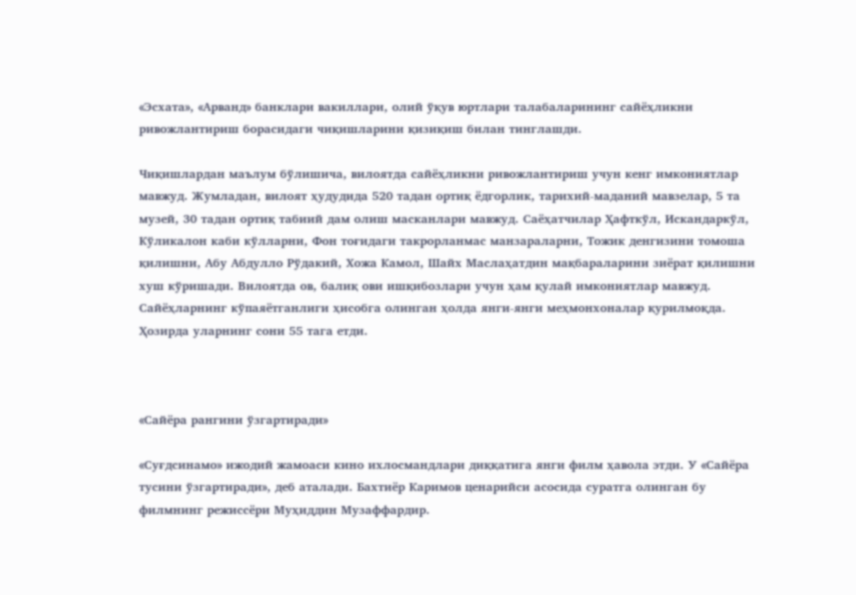«Эсхата», «Арванд» банклари вакиллари, олий ўқув юртлари талабаларининг сайёҳликни ривожлантириш борасидаги чиқишларини қизиқиш билан тинглашди.

Чиқишлардан маълум бўлишича, вилоятда сайёҳликни ривожлантириш учун кенг имкониятлар мавжуд. Жумладан, вилоят ҳудудида 520 тадан ортиқ ёдгорлик, тарихий-маданий мавзелар, 5 та музей, 30 тадан ортиқ табиий дам олиш масканлари мавжуд. Саёҳатчилар Ҳафткўл, Искандаркўл, Кўликалон каби кўлларни, Фон тоғидаги такрорланмас манзараларни, Тожик денгизини томоша қилишни, Абу Абдулло Рўдакий, Хожа Камол, Шайх Маслаҳатдин мақбараларини зиёрат қилишни хуш кўришади. Вилоятда ов, балиқ ови ишқибозлари учун ҳам қулай имкониятлар мавжуд. Сайёҳларнинг кўпаяётганлиги ҳисобга олинган ҳолда янги-янги меҳмонхоналар қурилмоқда. Ҳозирда уларнинг сони 55 тага етди.



«Сайёра рангини ўзгартиради»

«Суғдсинамо» ижодий жамоаси кино ихлосмандлари диққатига янги филм ҳавола этди. У «Сайёра тусини ўзгартиради», деб аталади. Бахтиёр Каримов ценарийси асосида суратга олинган бу филмнинг режиссёри Муҳиддин Музаффардир.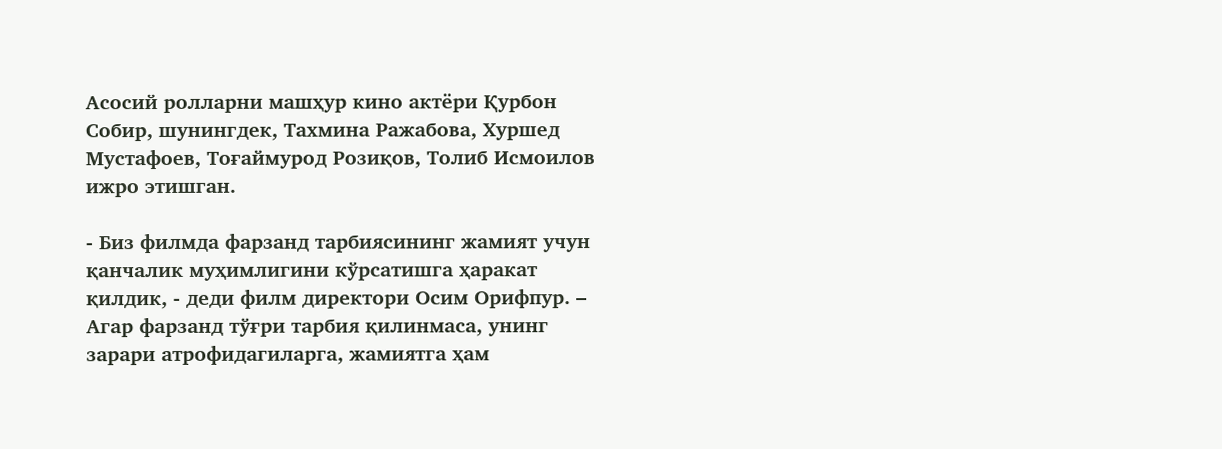Асосий ролларни машҳур кино актёри Қурбон Собир, шунингдек, Тахмина Ражабова, Хуршед Мустафоев, Тоғаймурод Розиқов, Толиб Исмоилов ижро этишган.

- Биз филмда фарзанд тарбиясининг жамият учун қанчалик муҳимлигини кўрсатишга ҳаракат қилдик, - деди филм директори Осим Орифпур. – Агар фарзанд тўғри тарбия қилинмаса, унинг зарари атрофидагиларга, жамиятга ҳам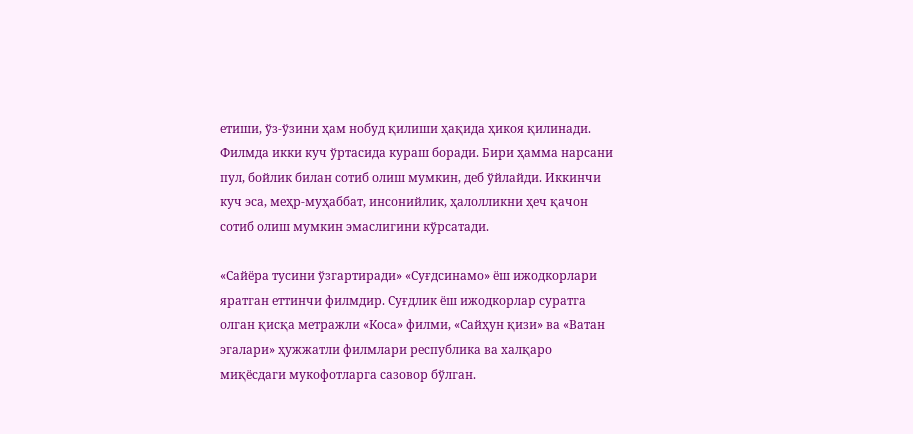етиши, ўз-ўзини ҳам нобуд қилиши ҳақида ҳикоя қилинади. Филмда икки куч ўртасида кураш боради. Бири ҳамма нарсани пул, бойлик билан сотиб олиш мумкин, деб ўйлайди. Иккинчи куч эса, меҳр-муҳаббат, инсонийлик, ҳалолликни ҳеч қачон сотиб олиш мумкин эмаслигини кўрсатади.

«Сайёра тусини ўзгартиради» «Суғдсинамо» ёш ижодкорлари яратган еттинчи филмдир. Суғдлик ёш ижодкорлар суратга олган қисқа метражли «Коса» филми, «Сайҳун қизи» ва «Ватан эгалари» ҳужжатли филмлари республика ва халқаро миқёсдаги мукофотларга сазовор бўлган.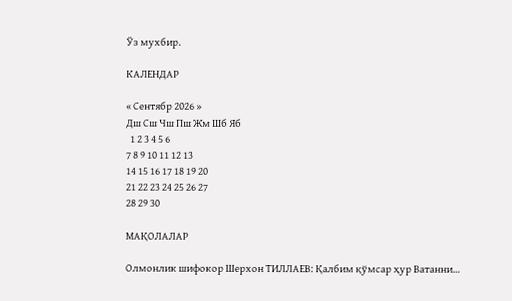Ўз мухбир.

КАЛЕНДАР

« Сентябр 2026 »
Дш Сш Чш Пш Жм Шб Яб
  1 2 3 4 5 6
7 8 9 10 11 12 13
14 15 16 17 18 19 20
21 22 23 24 25 26 27
28 29 30

МАҚОЛАЛАР

Олмонлик шифокор Шерхон ТИЛЛАЕВ: Қалбим қўмсар ҳур Ватанни…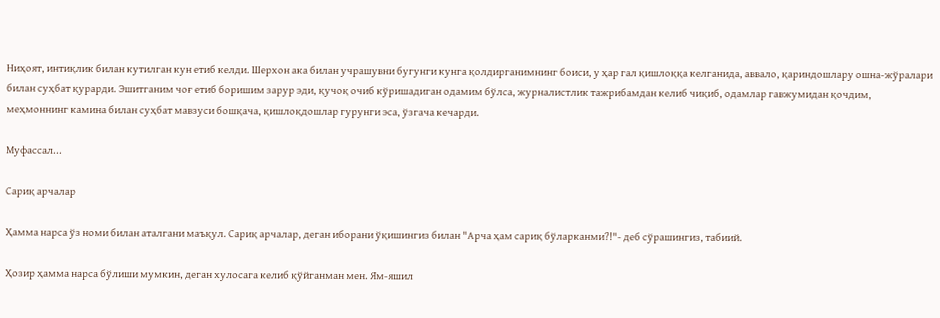Ниҳоят, интиқлик билан кутилган кун етиб келди. Шерхон ака билан учрашувни бугунги кунга қолдирганимнинг боиси, у ҳар гал қишлоққа келганида, аввало, қариндошлару ошна-жўралари билан суҳбат қурарди. Эшитганим чоғ етиб боришим зарур эди, қучоқ очиб кўришадиган одамим бўлса, журналистлик тажрибамдан келиб чиқиб, одамлар гавжумидан қочдим, меҳмоннинг камина билан суҳбат мавзуси бошқача, қишлоқдошлар гурунги эса, ўзгача кечарди.

Муфассал...

Сариқ арчалар

Ҳамма нарса ўз номи билан аталгани маъқул. Сариқ арчалар, деган иборани ўқишингиз билан "Арча ҳам сариқ бўларканми?!"- деб сўрашингиз, табиий.

Ҳозир ҳамма нарса бўлиши мумкин, деган хулосага келиб қўйганман мен. Ям-яшил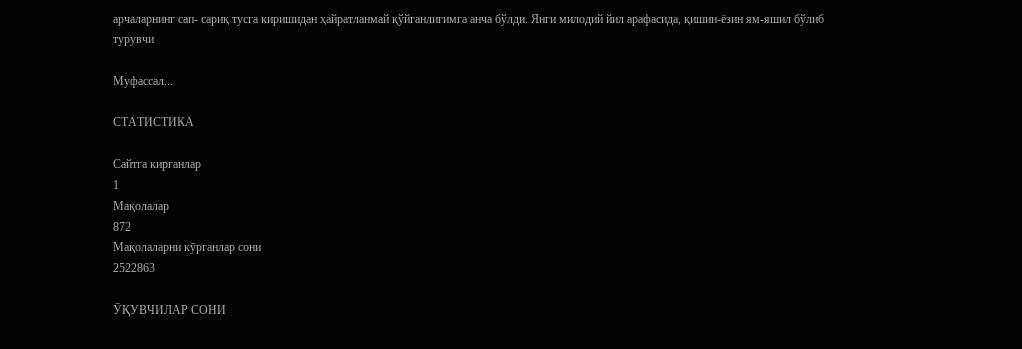арчаларнинг сап- сариқ тусга киришидан ҳайратланмай қўйганлигимга анча бўлди. Янги милодий йил арафасида, қишин-ёзин ям-яшил бўлиб турувчи

Муфассал...

СТАТИСТИКА

Сайтга кирганлар
1
Мақолалар
872
Мақолаларни кӯрганлар сони
2522863

ӮҚУВЧИЛАР СОНИ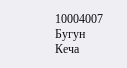10004007
Бугун
Кеча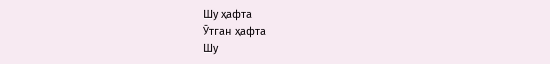Шу ҳафта
Ӯтган ҳафта
Шу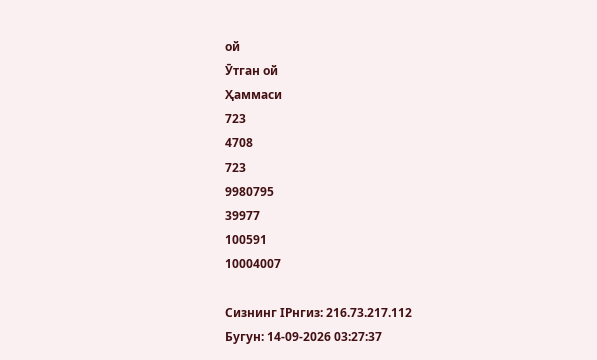ой
Ӯтган ой
Ҳаммаси
723
4708
723
9980795
39977
100591
10004007

Сизнинг IPнгиз: 216.73.217.112
Бугун: 14-09-2026 03:27:37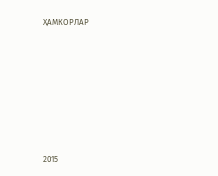ҲАМКОРЛАР







2015